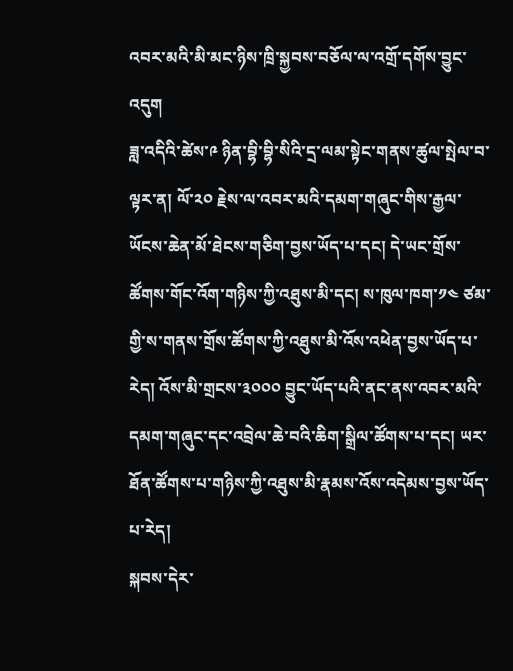འབར་མའི་མི་མང་ཉིས་ཁྲི་སྐྱབས་བཅོལ་ལ་འགྲོ་དགོས་བྱུང་འདུག
ཟླ་འདིའི་ཚེས་༩ ཉིན་བྷི་བྷི་སིའི་དྲ་ལམ་སྟེང་གནས་ཚུལ་སྤེལ་བ་ལྟར་ན། ལོ་༢༠ རྗེས་ལ་འབར་མའི་དམག་གཞུང་གིས་རྒྱལ་ཡོངས་ཆེན་མོ་ཐེངས་གཅིག་བྱས་ཡོད་པ་དང། དེ་ཡང་གྲོས་ཚོགས་གོང་འོག་གཉིས་ཀྱི་འཐུས་མི་དང། ས་ཁུལ་ཁག་༡༤ ཙམ་གྱི་ས་གནས་གྲོས་ཚོགས་ཀྱི་འཐུས་མི་འོས་འཕེན་བྱས་ཡོད་པ་རེད། འོས་མི་གྲངས་༣༠༠༠ བྱུང་ཡོད་པའི་ནང་ནས་འབར་མའི་དམག་གཞུང་དང་འབྲེལ་ཆེ་བའི་ཆིག་སྒྲིལ་ཚོགས་པ་དང། ཡར་ཐོན་ཚོགས་པ་གཉིས་ཀྱི་འཐུས་མི་རྣམས་འོས་འདེམས་བྱས་ཡོད་པ་རེད།
སྐབས་དེར་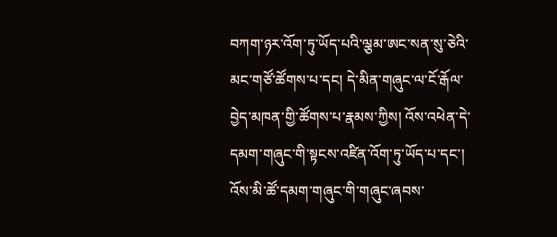བཀག་ཉར་འོག་ཏུ་ཡོད་པའི་ལྕམ་ཨང་སན་སུ་ཅེའི་མང་གཙོ་ཚོགས་པ་དང། དེ་མིན་གཞུང་ལ་ངོ་རྒོལ་བྱེད་མཁན་གྱི་ཚོགས་པ་རྣམས་ཀྱིས། འོས་འཕེན་དེ་དམག་གཞུང་གི་སྟངས་འཛིན་འོག་ཏུ་ཡོད་པ་དང་། འོས་མི་ཚོ་དམག་གཞུང་གི་གཞུང་ཞབས་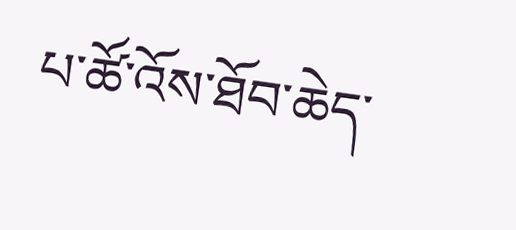པ་ཚོ་འོས་ཐོབ་ཆེད་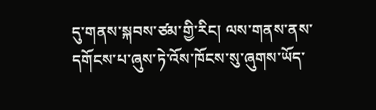དུ་གནས་སྐབས་ཙམ་གྱི་རིང། ལས་གནས་ནས་དགོངས་པ་ཞུས་ཏེ་འོས་ཁོངས་སུ་ཞུགས་ཡོད་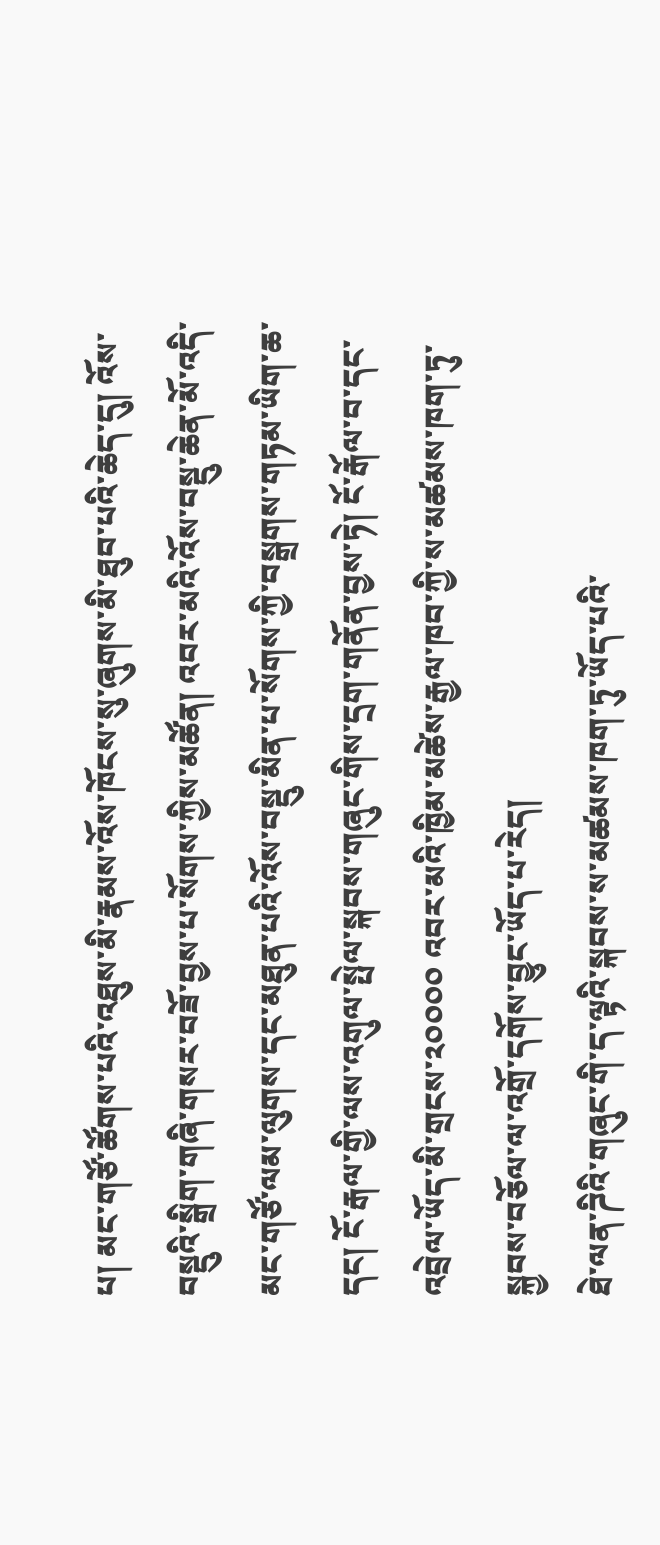པ། མང་གཙོ་ཚོགས་པའི་འཐུས་མི་རྣམས་འོས་ཁོངས་སུ་ཞུགས་མི་ཐུབ་པའི་ཆེད་དུ། འོས་བསྡུའི་སྒྲིག་གཞི་གསར་བཟོ་བྱས་པ་སོགས་ཀྱིས་མཚོན། འབར་མའི་འོས་བསྡུ་ཆེན་མོ་འདི་མང་གཙོ་ལམ་ལུགས་དང་མཐུན་པའི་འོས་བསྡུ་མིན་པ་སོགས་ཀྱི་བསྒྲགས་གཏམ་ཡིག་ཆ་དང། ངོ་རྒལ་གྱི་ལས་འགུལ་སྤེལ་སྐབས་གཞུང་གིས་དྲག་གནོན་བྱས་ཏེ། ངོ་རྒོལ་བ་དང་འབྲེལ་ཡོད་མི་གྲངས་༢༠༠༠༠ འབར་མའི་ཁྱིམ་མཚེས་རྒྱལ་ཁབ་ཀྱི་ས་མཚམས་ཁག་ཏུ་སྐྱབས་བཅོལ་ལ་འགྲོ་དགོས་བྱུང་ཡོད་པ་རེད།
ཐེ་ལན་ཌིའི་གཞུང་གི་ད་ལྟའི་སྐབས་ས་མཚམས་ཁག་ཏུ་ཡོད་པའི་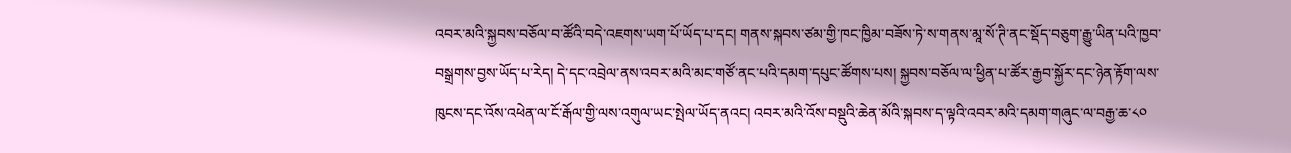འབར་མའི་སྐྱབས་བཅོལ་བ་ཚོའི་བདེ་འཇགས་ཡག་པོ་ཡོད་པ་དང། གནས་སྐབས་ཙམ་གྱི་ཁང་ཁྱིམ་བཟོས་ཏེ་ས་གནས་མཱ་སོ་ཊི་ནང་སྡོད་བཅུག་རྒྱུ་ཡིན་པའི་ཁྱབ་བསྒྲགས་བྱས་ཡོད་པ་རེད། དེ་དང་འབྲེལ་ནས་འབར་མའི་མང་གཙོ་ནང་པའི་དམག་དཔུང་ཚོགས་པས། སྐྱབས་བཅོལ་ལ་ཕྱིན་པ་ཚོར་རྒྱབ་སྐྱོར་དང་ཉེན་རྟོག་ལས་ཁུངས་དང་འོས་འཕེན་ལ་ངོ་རྒོལ་གྱི་ལས་འགུལ་ཡང་སྤེལ་ཡོད་ནའང། འབར་མའི་འོས་བསྡུའི་ཆེན་མོའི་སྐབས་ད་ལྟའི་འབར་མའི་དམག་གཞུང་ལ་བརྒྱ་ཆ་༨༠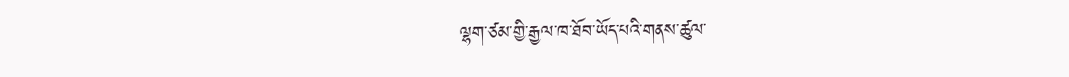ལྷག་ཙམ་གྱི་རྒྱལ་ཁ་ཐོབ་ཡོད་པའི་གནས་ཚུལ་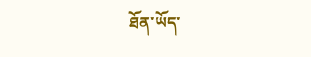ཐོན་ཡོད་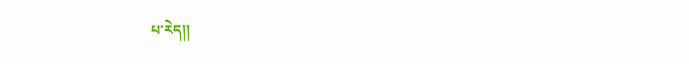པ་རེད།།